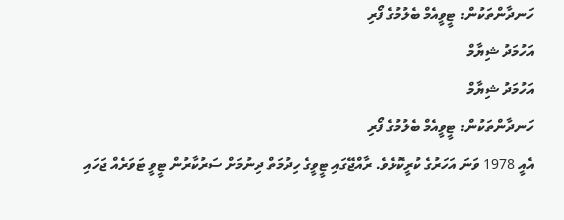ހަނދާންތަކުން: ޓީވީއެމް ބެލުމުގެ ފޯރި
އަހުމަދު ޝިޔާމް
އަހުމަދު ޝިޔާމް
ހަނދާންތަކުން: ޓީވީއެމް ބެލުމުގެ ފޯރި
އެއީ 1978 ވަނަ އަހަރުގެ ކުރީކޮޅެވެ. ރާއްޖޭގައި ޓީވީގެ ހިދުމަތް ދިނުމަށް ސަރުކާރުން ޓީވީ ޓަވަރެއް ޖަހައި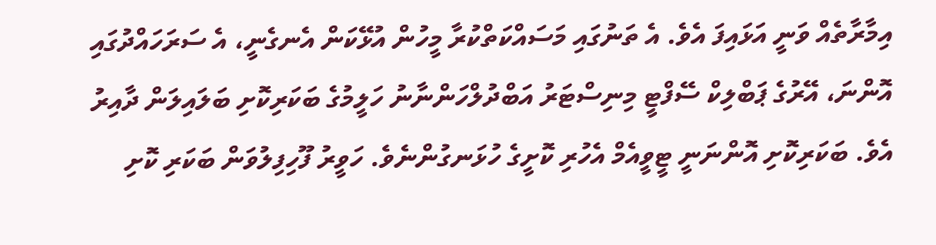އިމާރާތެއް ވަނީ އަޅައިފަ އެވެ. އެ ތަނުގައި މަސައްކަތްކުރާ މީހުން އުޅޭކަން އެނގެނީ، އެ ސަރަހައްދުގައި އޮންނަ، އޭރުގެ ޕަބްލިކް ސޭފްޓީ މިނިސްޓަރު އަބްދުލްހަންނާނު ހަލީމުގެ ބަކަރިކޮށި ބަލައިލަން ދާއިރު އެވެ. ބަކަރިކޮށި އޮންނަނީ ޓީވީއެމް އެހުރި ކޮށީގެ ހުޅަނގުންނެވެ. ހަވީރު ފޫހިފިލުވަން ބަކަރި ކޮށި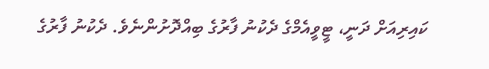ކައިރިއަށް ދަނީ، ޓީވީއެމްގެ ދެކުނު ފާރުގެ ބިއްދޮށުންނެވެ. ދެކުނު ފާރުގެ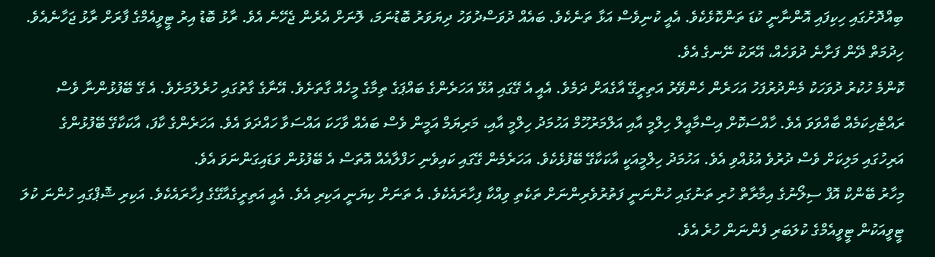ބިއްދޮށުގައި ހިކިފައި އޮންނާނީ ކުޑަ ތަންކޮޅެކެވެ. އެއީ ކުނިވެސް އަޅާ ތަނެކެވެ. ބައެއް ދުވަސްދުވަހު ދިޔަވަރު ބޮޑުނަމަ، ލޮނަށް އެރެން ޖެހޭނެ އެވެ. ރާޅު ބޮޑު އިރު ޓީވީއެމްގެ ފާރަށް ރާޅު ޖަހާނެއެވެ. ހިދުމަތް ދޭން ފަށާނެ ދުވަހެއް، އޭރަކު ނޭނގެ އެވެ.
ކޮންމެ ހުކުރު ދުވަހަކު މެންދުރުފަހު އަހަރެން ހެންވޭރު އަތިރީގޭ އާގެއަށް ދަމެވެ. އެއީ އެ ގޭގައި އުޅޭ އަހަރެންގެ ބައްޕަގެ ތިމާގެ މީހެއް ގާތަށެވެ. އޭނާގެ ގާތުގައި ހުރެލުމަށެވެ. އެ ގޭ ބޭފުޅުންނާ ވެސް ރައްޓެހިކަމެއް ބާއްވަވަ އެވެ. ހާއްސަކޮށް އިސްމާއީލް ހިލްމީ އާއި އަލްމަރުހޫމް އަހުމަދު ހިލްމީ އާއި، މަރިޔަމް އަމީން ވެސް ބައެއް ވާހަކަ އައްސަވާ ހައްދަވަ އެވެ. އަހަރެންގެ ކާފަ، އާކަކާގޭ ބޭފުޅުންގެ އަރިހުގައި މަލިކަށް ވެސް ދުރުވެ އުޅުއްވި އެވެ. އަހުމަދު ހިލްމީއަކީ އާކަކާގޭ ބޭފުޅެކެވެ. އަހަރެމެން ގޭގައި ކައިވެނި ހަފްލާއެއް އޮތަސް އެ ބޭފުޅުން ވަޑައިގަންނަވަ އެވެ.
މިހާރު ބޭންކް އޮފް ސިލޯނުގެ އިމާރާތް ހުރި ތަނުގައި ހުންނަނީ ފަތުރުވެރިންނަށް ތަކެތި ވިއްކާ ފިހާރައެކެވެ. އެ ތަނަށް ކިޔަނީ އަކިރި އެވެ. އެއީ އަތިރީގެއާގޭގެ ފިހާރައެކެވެ. އަކިރި ޝޮޕްގައި ހުންނަ ކުލަ ޓީވީއަކުން ޓީވީއެމްގެ ކުލަބަރި ފެންނަން ހުރެ އެވެ.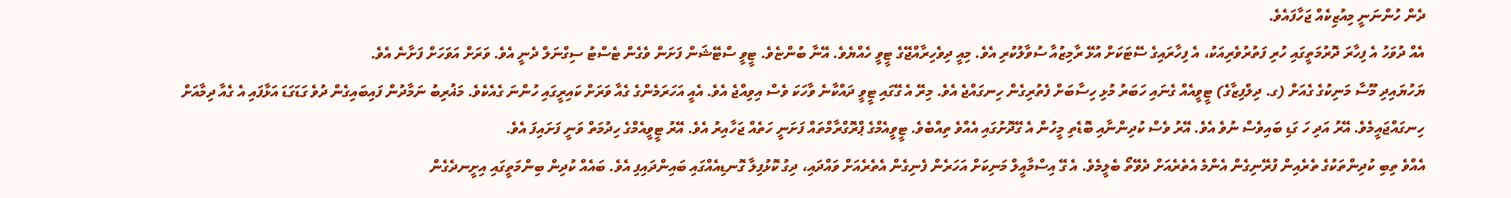ދެން ހުންނަނީ މިއުޒިކެއް ޖަހާފައެވެ.
އެއް ދުވަހު އެ ފިހާރަ ދޮރުމަތީގައި ހުރި ފަތުރުވެރިއަކު، އެ ފިހާރައިގެ ސޭޓަކަށް އުޅޭ ރާމިޒުއާ ސުވާލުކުރި އެވެ. މިއީ ދިވެހިރާއްޖޭގެ ޓީވީ ހެއްޔެވެ. އޭނާ ބުންޏެވެ. ޓީވީ ސްޓޭޝަން ފަށަން ވެގެން ޓެސްޓު ސިގްނަލް ދެނީ އެވެ. ވަރަށް އަވަހަށް ފަށާނެ އެވެ.
ޔަހުޔައިދި މޫސާ މަނިކުގެ ގެއަށް (ގ. ދިލްފިޒާގެ) ޓީވީއެއް ގެނައި ހަބަރު މުޅި ހިސާބަށް ފެތުރިގެން ހިނގައްޖެ އެވެ. މިރޭ އެ ގޭގައި ޓީވީ ދައްކާނެ ވާހަކަ ވެސް އިވިއްޖެ އެވެ. އެއީ އަހަރަމެންގެ ގެއާ ވަރަށް ކައިރީގައި ހުންނަ ގެއެކެވެ. މަޣުރިބު ނަމާދުން ފައިބައިގެން ދުވެ ގަޑަގަޑަ އަޅާފައި އެ ގެއާ ދިމާއަށް ހިނގައްޖައީމެވެ. އޭރު އަދި ހަ ގަޑި ބައިވެސް ނުވެ އެވެ. އޭރު ވެސް ކުދިންނާއި ބޮޑެތި މީހުން އެ ގޭދޮށުގައި އެއްވެ ތިއްބެވެ. ޓީވީއެމްގެ ޕްރޮގްރާމްތައް ފަށަނީ ހަތެއް ޖަހާއިރު އެވެ. އޭރު ޓީވީއެމްގެ ހިދުމަތް ވަނީ ފަށައިފަ އެވެ.
އެއްވެ ތިބި ކުދިންތަކުގެ ތެރެއިން ފުރޭނިގެން އެންމެ އެތެރެއަށް ދެވޭތޯ ބެލީމެވެ. އެ ގޭ އިސްމާއީލް މަނިކަށް އަހަރެން ފެނިގެން އެތެރެއަށް ވައްދައި، ދިގު ކޮޅުފިލާ ގޮނޑިއެއްގައި ބައިންދައިފި އެވެ. ބައެއް ކުދިން ބިންމަތީގައި އިށީނދެގެން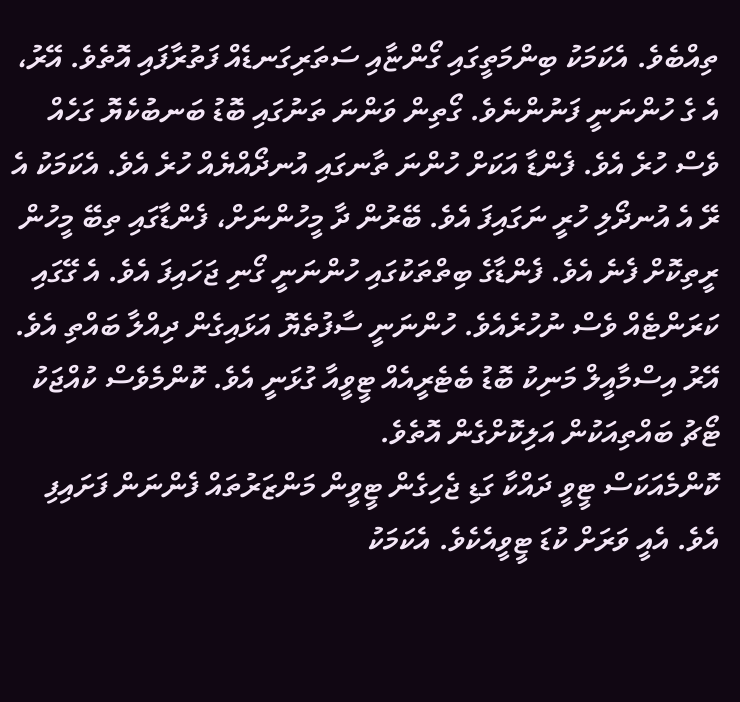ތިއްބެވެ. އެކަމަކު ބިންމަތީގައި ގޯންޏާއި ސަތަރިގަނޑެއް ފަތުރާފައި އޮތެވެ. އޭރު، އެ ގެ ހުންނަނީ ފަނުންނެވެ. ގޯތިން ވަންނަ ތަނުގައި ބޮޑު ބަނބުކެޔޮ ގަހެއް ވެސް ހުރެ އެވެ. ފެންޑާ އަކަށް ހުންނަ ތާނގައި އުނދޯއްޔެއް ހުރެ އެވެ. އެކަމަކު އެ ރޭ އެ އުނދޯލި ހުރީ ނަގައިފަ އެވެ. ބޭރުން ދާ މީހުންނަށް، ފެންޑާގައި ތިބޭ މީހުން ރީތިކޮށް ފެނެ އެވެ. ފެންޑާގެ ބިތްތަކުގައި ހުންނަނީ ގޯނި ޖަހައިފަ އެވެ. އެ ގޭގައި ކަރަންޓެއް ވެސް ނުހުރެއެވެ. ހުންނަނީ ސާފުތެޔޮ އަޅައިގެން ދިއްލާ ބައްތި އެވެ. އޭރު އިސްމާއީލް މަނިކު ބޮޑު ބެޓެރީއެއް ޓީވީއާ ގުޅަނީ އެވެ. ކޮންމެވެސް ކުއްޖަކު ޓޯޗު ބައްތިއަކުން އަލިކޮށްގެން އޮތެވެ.
ކޮންމެއަކަސް ޓީވީ ދައްކާ ގަޑި ޖެހިގެން ޓީވީން މަންޒަރުތައް ފެންނަން ފަށައިފި އެވެ. އެއީ ވަރަށް ކުޑަ ޓީވީއެކެވެ. އެކަމަކު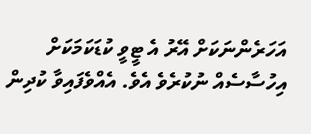އަހަރެންނަކަށް އޭރު އެ ޓީވީ ކުޑަކަމަކަށް އިހުސާސެއް ނުކުރެވެ އެވެ. އެއްވެފައިވާ ކުދިން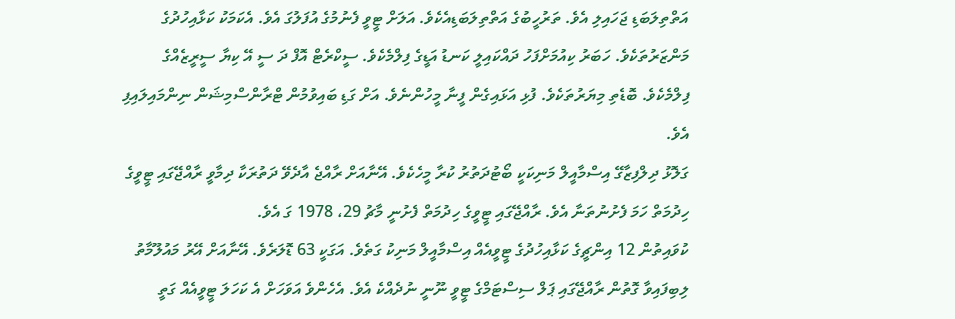އަތްތިލަބަޑި ޖަހައިލި އެވެ. ތަރުހީބުގެ އަތްތިލަބަޑިއެކެވެ. އަލަށް ޓީވީ ފެނުމުގެ އުފަލުގަ އެވެ. އެކަމަކު ކަޅާއިހުދުގެ މަންޒަރުތަކެވެ. ހަބަރު ކިއުމަށްފަހު ދައްކައިލީ ކަނޑު އަޑީގެ ފިލްމެކެވެ. ސީކްރެޓް އޮފް ދަ ސީ އޭ ކިޔާ ސީރީޒެއްގެ ފިލްމެކެވެ. ބޮޑެތި މިޔަރުތަކެވެ. ފުޅި އަޅައިގެން ފީނާ މީހުންނެވެ. އަށް ގަޑި ބައިވުމުން ޓްރާންސްމިޝަން ނިންމައިލައިފި އެވެ.
ގަލޮޅު ދިލްފިޒާގޭ އިސްމާއީލް މަނިކަކީ ބޯޓުދަތުރު ކުރާ މީހެކެވެ. އޭނާއަށް ރާއްޖެ އާދެވޭ ދަތުރަކާ ދިމާވީ ރާއްޖޭގައި ޓީވީގެ ހިދުމަތް ހަމަ ފެށުނުތަނާ އެވެ. ރާއްޖޭގައި ޓީވީގެ ހިދުމަތް ފެށުނީ މާޗު 29، 1978 ގަ އެވެ.
ކުވައިތުން 12 އިންޗީގެ ކަޅާއިހުދުގެ ޓީވީއެއް އިސްމާއީލް މަނިކު ގަތެވެ. އަގަކީ 63 ޑޮލަރެވެ. އޭނާއަށް އޭރު މައުލޫމާތު ލިބިފައިވާ ގޮތުން ރާއްޖޭގައި ޕަލް ސިސްޓަމްގެ ޓީވީ ނޫނީ ނުދެއްކެ އެވެ. އެހެންވެ އަވަހަށް އެ ކަހަލަ ޓީވީއެއް ގަތީ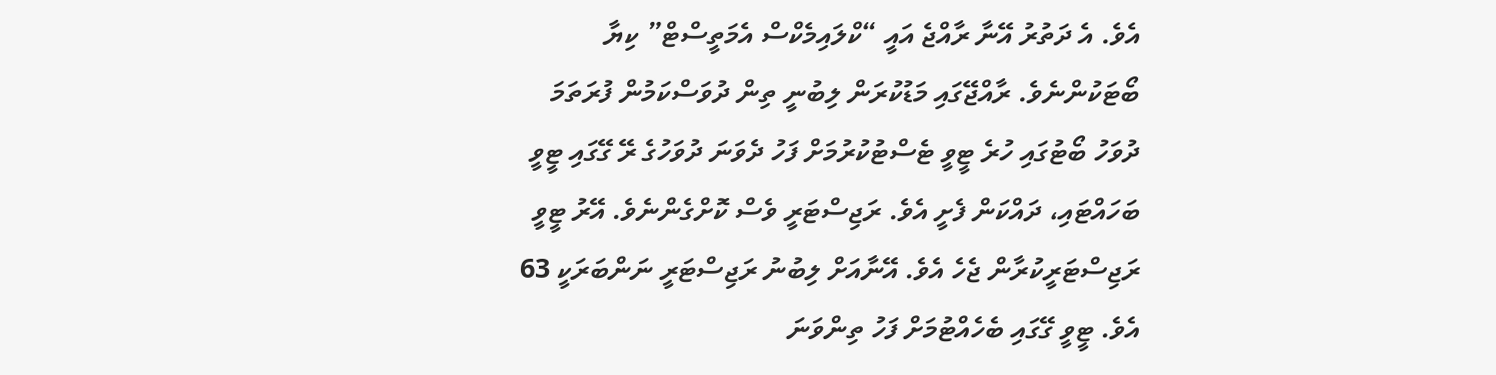އެވެ. އެ ދަތުރު އޭނާ ރާއްޖެ އައީ “ކްލައިމެކްސް އެމަތީސްޓް” ކިޔާ ބޯޓަކުންނެވެ. ރާއްޖޭގައި މަޑުކުރަން ލިބުނީ ތިން ދުވަސްކަމުން ފުރަތަމަ ދުވަހު ބޯޓުގައި ހުރެ ޓީވީ ޓެސްޓުކުރުމަށް ފަހު ދެވަނަ ދުވަހުގެ ރޭ ގޭގައި ޓީވީ ބަހައްޓައި، ދައްކަން ފެށީ އެވެ. ރަޖިސްޓަރީ ވެސް ކޮށްގެންނެވެ. އޭރު ޓީވީ ރަޖިސްޓަރީކުރާން ޖެހެ އެވެ. އޭނާއަށް ލިބުނު ރަޖިސްޓަރީ ނަންބަރަކީ 63 އެވެ. ޓީވީ ގޭގައި ބެހެއްޓުމަށް ފަހު ތިންވަނަ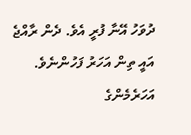ދުވަހު އޭނާ ފުރީ އެވެ. ދެން ރާއްޖެ އައީ ތިން އަހަރު ފަހުންނެވެ.
އަހަރެމެންގެ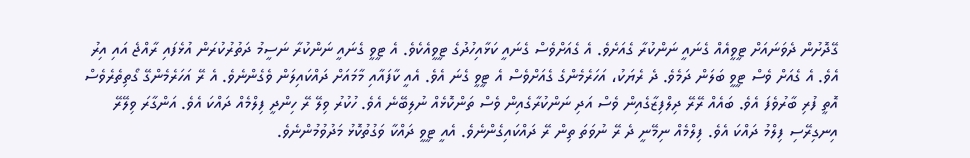ގޭދޮށުން ދެވަނައަށް ޓީވީއެއް ގެނައީ ނަންކުރާ ގެއަށެވެ. އެ ގެއަށްވެސް ގެނައީ ކަޅާއިހުދުގެ ޓީވީއެކެވެ. އެ ޓީވީ ގެނައީ ނަންކުރާ ނަސީމު ދަތުރުކުރަން އުޅެފައި ރާއްޖެ އައި އިރު އެވެ. އެ ގެއަށް ވެސް ޓީވީ ބަލަން ދަމެވެ. ދެ ރެޔަކު، އަހަރެމެންގެ ގެއަށްވެސް އެ ޓީވީ ގެނަ އެވެ. އެއީ ކާފައާއި މާމައަށް ދައްކައިލަން ވެގެންނެވެ. އެ ރޭ އަހަރެމެންގޭ ގޯތިތެރެވެސް އޮތީ ފުރި ބާރުވެފަ އެވެ. ބައެއް ރޭރޭ ދިލްފިޒާގެއިން ވެސް އަދި ނަންކުރާގެއިން ވެސް ތަންކޮޅެއް ނުލިބޭނެ އެވެ. ހުކުރު ވިލޭ ރޭ ހިންދީ ފިލްމެއް ދައްކަ އެވެ. އަންގާރަ ވިލޭރޭ އިނގިރޭސި ފިލްމު ދައްކަ އެވެ. ފިލްމެއް ނިމޭނީ ދެ ރޭ ނުވަތަ ތިން ރޭ ދައްކައިގެންނެވެ. އެއީ ޓީވީ ދައްކާ ވަގުތުކޮޅު މަދުވުމުންނެވެ.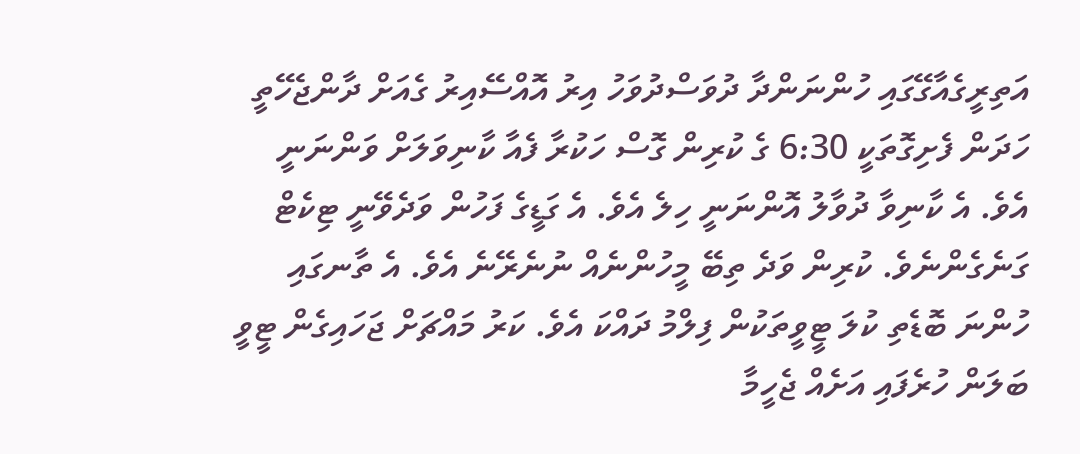އަތިރީގެއާގޭގައި ހުންނަންދާ ދުވަސްދުވަހު އިރު އޮއްސޭއިރު ގެއަށް ދާންޖެހޭތީ ހަދަން ފެށިގޮތަކީ 6:30 ގެ ކުރިން ގޮސް ހަކުރާ ފެއާ ކާނިވަލަށް ވަންނަނީ އެވެ. އެ ކާނިވާ ދުވާލު އޮންނަނީ ހިލެ އެވެ. އެ ގަޑީގެ ފަހުން ވަދެވޭނީ ޓިކެޓް ގަނެގެންނެވެ. ކުރިން ވަދެ ތިބޭ މީހުންނެއް ނުނެރޭނެ އެވެ. އެ ތާނގައި ހުންނަ ބޮޑެތި ކުލަ ޓީވީތަކުން ފިލްމު ދައްކަ އެވެ. ކަރު މައްޗަށް ޖަހައިގެން ޓީވީ ބަލަން ހުރެފައި އަށެއް ޖެހީމާ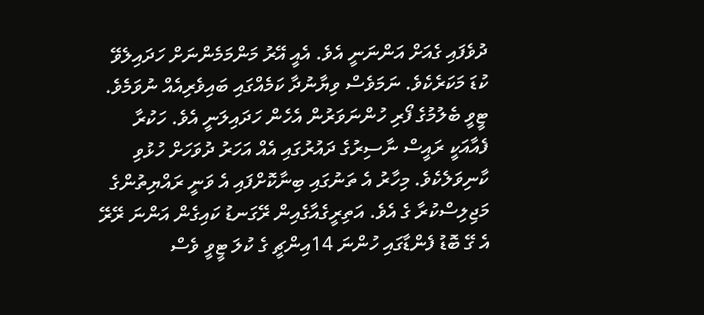ދުވެފައި ގެއަށް އަންނަނީ އެވެ. އެއީ އޭރު މަންމަމެންނަށް ހަދައިލެވޭ ކުޑަ މަކަރެކެވެ. ނަމަވެސް ވިޔާނުދާ ކަމެއްގައި ބައިވެރިއެއް ނުވަމެވެ. ޓީވީ ބެލުމުގެ ފޯރި ހުންނަވަރުން އެހެން ހަދައިލަނީ އެވެ. ހަކުރާ ފެއާއަކީ ރައީސް ނާސިރުގެ ދައުރުގައި އެއް އަހަރު ދުވަހަށް ހުޅުވި ކާނިވަލެކެވެ. މިހާރު އެ ތަނުގައި ބިނާކޮށްފައި އެ ވަނީ ރައްޔިތުންގެ މަޖިލިސްކުރާ ގެ އެވެ. އަތިރީގެއާގެއިން ރޭގަނޑު ކައިގެން އަންނަ ރޭރޭ އެ ގޭ ބޮޑު ފެންޑާގައި ހުންނަ 14އިންޗީ ގެ ކުލަ ޓީވީ ވެސް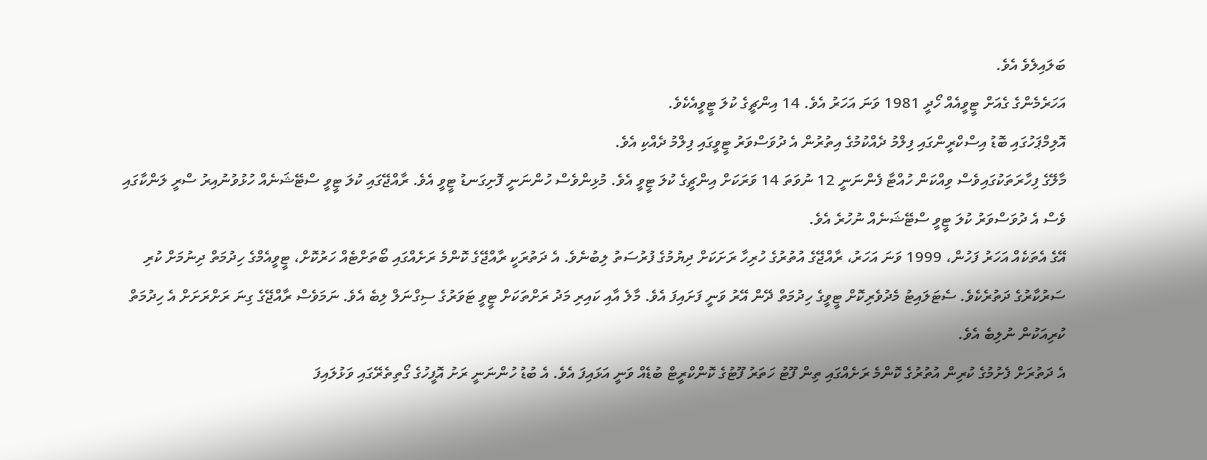ބަލައިލެވެ އެވެ.
އަހަރެމެންގެ ގެއަށް ޓީވީއެއް ހޯދީ 1981 ވަނަ އަހަރު އެވެ. 14 އިންޗީގެ ކުލަ ޓީވީއެކެވެ.
އޮލިމްޕަހުގައި ބޮޑު އިސްކްރީންގައި ފިލްމު ދެއްކުމުގެ އިތުރުން އެ ދުވަސްވަރު ޓީވީގައި ފިލްމު ދެއްކި އެވެ.
މާލޭގެ ފިހާރަތަކުގައިވެސް ވިއްކަން ހުއްޓާ ފެންނަނީ 12 ނުވަތަ 14 ވަރަކަށް އިންޗީގެ ކުލަ ޓީވީ އެވެ. މުޅިންވެސް ހުންނަނީ ފޮށިގަނޑު ޓީވީ އެވެ. ރާއްޖޭގައި ކުލަ ޓީވީ ސްޓޭޝަނެއް ހުޅުވުނުއިރު ސްރީ ލަންކާގައި ވެސް އެ ދުވަސްވަރު ކުލަ ޓީވީ ސްޓޭޝަނެއް ނުހުރެ އެވެ.
އޭގެ އެތަކެއް އަހަރު ފަހުން، 1999 ވަނަ އަހަރު، ރާއްޖޭގެ އުތުރުގެ ހުރިހާ ރަށަކަށް ދިޔުމުގެ ފުރުސަތު ލިބުނެވެ. އެ ދަތުރަކީ ރާއްޖޭގެ ކޮންމެ ރަށެއްގައި ބޯތަށްޓެއް ހަރުކޮށް، ޓީވީއެމްގެ ހިދުމަތް ދިނުމަށް ކުރި ސަރުކާރުގެ ދަތުރެކެވެ. ސެޓަލައިޓު މެދުވެރިކޮށް ޓީވީގެ ހިދުމަތް ދޭން އޭރު ވަނީ ފަށައިފަ އެވެ. މާލެ އާއި ކައިރި މަދު ރަށްތަކަށް ޓީވީ ޓަވަރުގެ ސިގްނަލް ލިބެ އެވެ. ނަމަވެސް ރާއްޖޭގެ ގިނަ ރަށްރަށަށް އެ ހިދުމަތް ކުރިއަކުން ނުލިބެ އެވެ.
އެ ދަތުރަށް ފެށުމުގެ ކުރިން އުތުރުގެ ކޮންމެ ރަށެއްގައި ތިން ފޫޓު ހަތަރު ފޫޓުގެ ކޮންކްރީޓް ބުޑެއް ވަނީ އަޅައިފަ އެވެ. އެ ބުޑު ހުންނަނީ ރަށު އޮފީހުގެ ގޯތިތެރޭގައި ވަޅުލައިފަ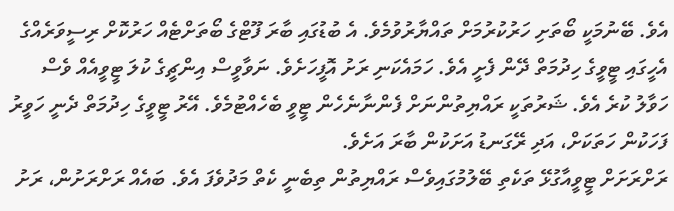އެވެ. ބޭނުމަކީ ބޯތަށި ހަރުކުރުމަށް ތައްޔާރުވުމެވެ. އެ ބުޑުގައި ބާރަ ފޫޓްގެ ބޯތަށްޓެއް ހަރުކޮށް ރިސީވަރެއްގެ އެހީގައި ޓީވީގެ ހިދުމަތް ދޭން ފެށީ އެވެ. ހަމައެކަނި ރަށު އޮފީހަށެވެ. ނަވާވީސް އިންޗީގެ ކުލަ ޓީވީއެއް ވެސް ހަވާލު ކުރެ އެވެ. ޝަރުތަކީ ރައްޔިތުންނަށް ފެންނާނެހެން ޓީވީ ބެހެއްޓުމެވެ. އޭރު ޓީވީގެ ހިދުމަތް ދެނީ ހަވީރު ފަހަކުން ހަތަކަށް، އަދި ރޭގަނޑު އަށަކުން ބާރަ އަށެވެ.
ރަށްރަށަށް ޓީވީއާގުޅޭ ތަކެތި ބޭލުމުގައިވެސް ރައްޔިތުން ތިބެނީ ކެތް މަދުވެފަ އެވެ. ބައެއް ރަށްރަށުން، ރަށު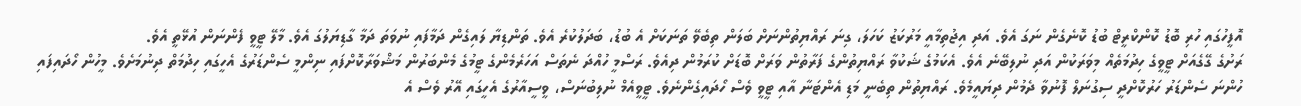އޮފީހުގައި ހުރި ބޮޑު ކޮންކްރީޓް ބުޑު ކޮނެގެން ނަގަ އެވެ. އަދި އިޖުތިމާއީ މަރުކަޒު ކަހަލަ، ގިނަ ރައްޔިތުންނަށް ބަލަން ތިބެވޭ ތަނަކަށް އެ ބުޑު، ބަދަލުކުރެ އެވެ. ތަންޑިޔާ ލައިގެން ދަމާފައި ނުވަތަ ދަމާ ގާޑިޔަލުގަ އެވެ. މާލޭ ޓީވީ ފެންނަން އުޅޭތީ އެވެ.
ރަށުގެ ގޭގެއަށް ޓީވީގެ ހިދުމަތެއް މިވަރަކުން އަދި ނުލިބޭނެ އެވެ. އެކަމުގެ ޝަކުވާ ރައްޔިތުންގެ ފަރާތުން ވަރަށް ބޮޑަށް ކުރަމުން ދިއެވެ. ރަސްމީ ހުއްދަ ނެތަސް އަހަރެމެންގެ ޓީމުގެ މެންބަރުން މަޝްވަރާކޮށްފައި ނިންމީ ސެންޑަރުގެ އެހީގައި ހިދުމަތް ދިނުމަށެވެ. މީހުން ހޯދައިފައި ހުންނަ ސެންޑަރު ހަރުކޮށްދީ ސިގުނަލް ފޮނުވާ ދެމުން ދިޔައީމެވެ. ރައްޔިތުން ތިބެނީ މަޑި އެންޓަނާ އާއި ޓީވީ ވެސް ހޯދައިގެންނެވެ. ޓީވީއެމް ނުލިބުނަސް، ވީސީއާރުގެ އެހީގައި އޭރު ވެސް އެ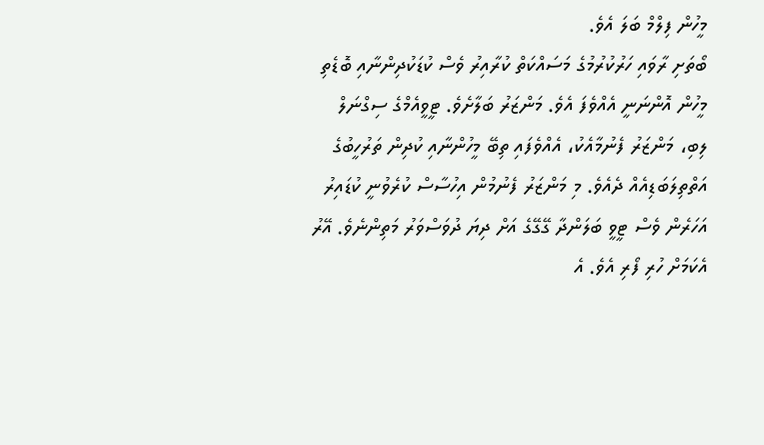މީހުން ފިލްމް ބަލަ އެވެ.
ބޯތަށި ރާވައި ހަރުކުރުމުގެ މަސައްކަތް ކުރާއިރު ވެސް ކުޑަކުދިންނާއި ބޮޑެތި މީހުން އޮންނަނީ އެއްވެފަ އެވެ. މަންޒަރު ބަލާށެވެ. ޓީވީއެމްގެ ސިގްނަލް ލިބި، މަންޒަރު ފެނުމާއެކު، އެއްވެފައި ތިބޭ މީހުންނާއި ކުދިން ތަރުހީބުގެ އަތްތިލަބަޑިއެއް ދެއެވެ. މި މަންޒަރު ފެނުމުން އިހުސާސް ކުރެވުނީ ކުޑައިރު އަހަރެން ވެސް ޓީވީ ބަލަންދާ ގޭގޭގެ އަށް ދިޔަ ދުވަސްވަރު މަތިންނެވެ. އޭރު އެކަމަށް ހުރި ފޯރި އެވެ. އެ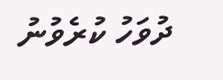ދުވަހު ކުރެވުނު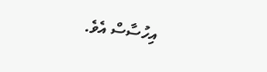އިހުސާސް އެވެ.